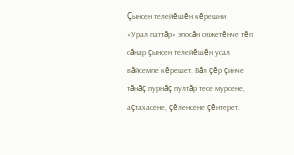Çынсен телейĕшĕн кĕрешни
«Урал паттăр» эпосăн сюжетĕнче тĕп сăнар çынсен телейĕшĕн усал вăйсемпе кĕрешет. Вăл çĕр çинче тăнăç пурнăç пултăр тесе мурсене, аçтахасене, çĕленсене çĕнтерет.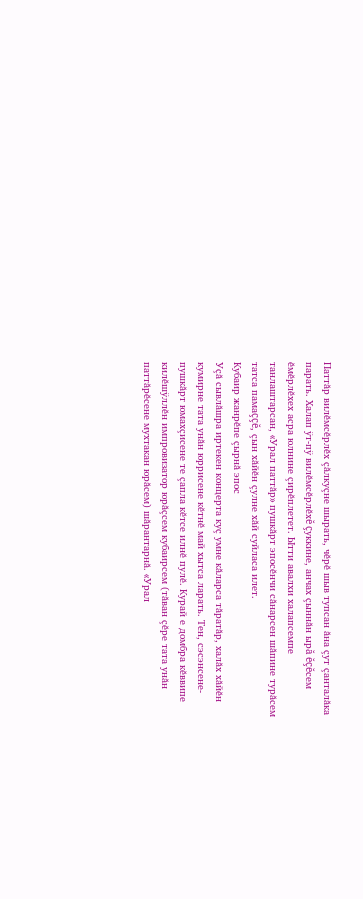Паттăр вилĕмсĕрлĕх çăлкуçне шырать, чĕрĕ шыв тупсан ăна çут çанталăка парать. Халап ÿт-пÿ вилĕмсĕрлĕхĕ çуккине, анчах çыннăн ырă ĕçĕсем ĕмĕрлĕхех асра юлнине çирĕплетет. Ытти авалхи халапсемпе танлаштарсан, «Урал паттăр» пушкăрт эпосĕнчи сăнарсен шăпине турăсем татса памаççĕ, çын хăйĕн çулне хăй суйласа илет.
Кубаир жанрĕпе çырнă эпос
Уçă сывлăшра иртекен концерта куç умне кăларса тăратăр, халăх хăйĕн кумирне тата унăн юррисене кĕтнĕ май хытса ларать. Тен, сэсэнсене-пушкăрт юмахçисене те çапла кĕтсе илнĕ пулĕ. Курай е домбра кĕввипе килĕшÿллĕн импровизатор юрăçсем кубаирсем (тăван çĕре тата унăн паттăрĕсене мухтакан юрăсем) шăрантарнă. «Урал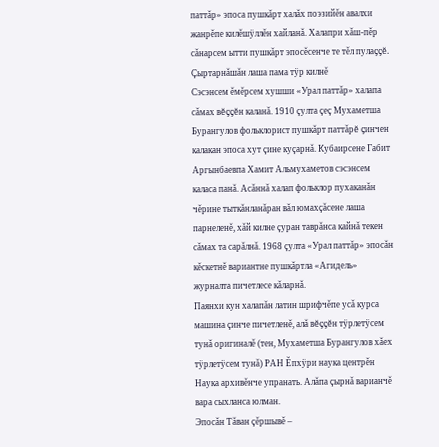паттăр» эпоса пушкăрт халăх поэзийĕн авалхи жанрĕпе килĕшÿллĕн хайланă. Халапри хăш-пĕр сăнарсем ытти пушкăрт эпосĕсенче те тĕл пулаççĕ.
Çыртарнăшăн лаша пама тÿр килнĕ
Сэсэнсем ĕмĕрсем хушши «Урал паттăр» халапа сăмах вĕççĕн каланă. 1910 çулта çеç Мухаметша Бурангулов фольклорист пушкăрт паттăрĕ çинчен калакан эпоса хут çине куçарнă. Кубаирсене Габит Аргынбаевпа Хамит Альмухаметов сэсэнсем каласа панă. Асăннă халап фольклор пухаканăн чĕрине тыткăнланăран вăл юмахçăсене лаша парнеленĕ, хăй килне çуран таврăнса кайнă текен сăмах та сарăлнă. 1968 çулта «Урал паттăр» эпосăн кĕскетнĕ вариантне пушкăртла «Агидель» журналта пичетлесе кăларнă.
Паянхи кун халапăн латин шрифчĕпе усă курса машина çинче пичетленĕ, алă вĕççĕн тÿрлетÿсем тунă оригиналĕ (тен, Мухаметша Бурангулов хăех тÿрлетÿсем тунă) РАН Ĕпхÿри наука центрĕн Наука архивĕнче упранать. Алăпа çырнă варианчĕ вара сыхланса юлман.
Эпосăн Тăван çĕршывĕ –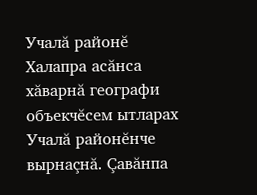Учалă районĕ
Халапра асăнса хăварнă географи объекчĕсем ытларах Учалă районĕнче вырнаçнă. Çавăнпа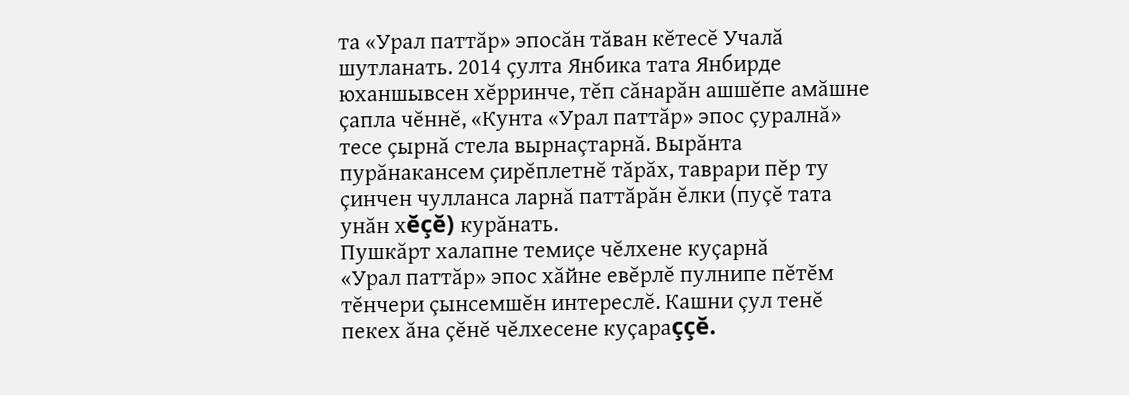та «Урал паттăр» эпосăн тăван кĕтесĕ Учалă шутланать. 2014 çулта Янбика тата Янбирде юханшывсен хĕрринче, тĕп сăнарăн ашшĕпе амăшне çапла чĕннĕ, «Кунта «Урал паттăр» эпос çуралнă» тесе çырнă стела вырнаçтарнă. Вырăнта пурăнакансем çирĕплетнĕ тăрăх, таврари пĕр ту çинчен чулланса ларнă паттăрăн ĕлки (пуçĕ тата унăн хĕçĕ) курăнать.
Пушкăрт халапне темиçе чĕлхене куçарнă
«Урал паттăр» эпос хăйне евĕрлĕ пулнипе пĕтĕм тĕнчери çынсемшĕн интереслĕ. Кашни çул тенĕ пекех ăна çĕнĕ чĕлхесене куçараççĕ.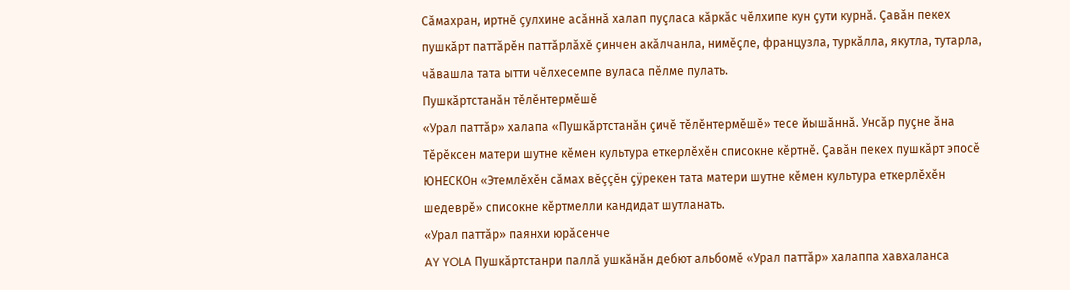Сăмахран, иртнĕ çулхине асăннă халап пуçласа кăркăс чĕлхипе кун çути курнă. Çавăн пекех пушкăрт паттăрĕн паттăрлăхĕ çинчен акăлчанла, нимĕçле, французла, туркăлла, якутла, тутарла, чăвашла тата ытти чĕлхесемпе вуласа пĕлме пулать.
Пушкăртстанăн тĕлĕнтермĕшĕ
«Урал паттăр» халапа «Пушкăртстанăн çичĕ тĕлĕнтермĕшĕ» тесе йышăннă. Унсăр пуçне ăна Тĕрĕксен матери шутне кĕмен культура еткерлĕхĕн списокне кĕртнĕ. Çавăн пекех пушкăрт эпосĕ ЮНЕСКОн «Этемлĕхĕн сăмах вĕççĕн çÿрекен тата матери шутне кĕмен культура еткерлĕхĕн шедеврĕ» списокне кĕртмелли кандидат шутланать.
«Урал паттăр» паянхи юрăсенче
AY YOLA Пушкăртстанри паллă ушкăнăн дебют альбомĕ «Урал паттăр» халаппа хавхаланса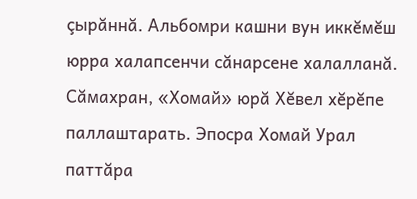çырăннă. Альбомри кашни вун иккĕмĕш юрра халапсенчи сăнарсене халалланă. Сăмахран, «Хомай» юрă Хĕвел хĕрĕпе паллаштарать. Эпосра Хомай Урал паттăра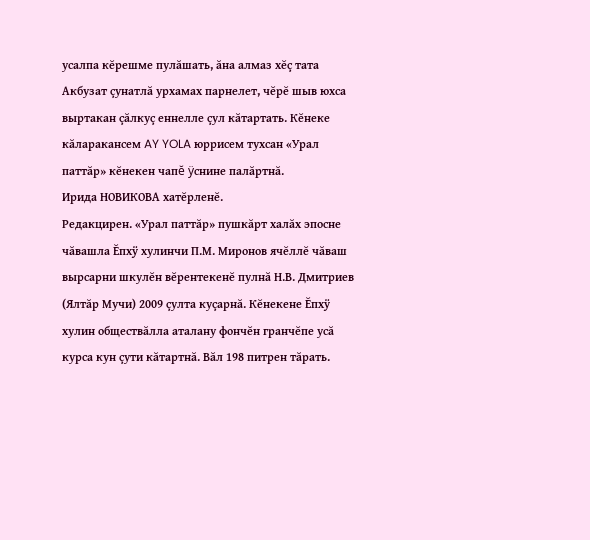усалпа кĕрешме пулăшать, ăна алмаз хĕç тата Акбузат çунатлă урхамах парнелет, чĕрĕ шыв юхса выртакан çăлкуç еннелле çул кăтартать. Кĕнеке кăларакансем AY YOLA юррисем тухсан «Урал паттăр» кĕнекен чапĕ ÿснине палăртнă.
Ирида НОВИКОВА хатĕрленĕ.
Редакцирен. «Урал паттăр» пушкăрт халăх эпосне чăвашла Ĕпхÿ хулинчи П.М. Миронов ячĕллĕ чăваш вырсарни шкулĕн вĕрентекенĕ пулнă Н.В. Дмитриев (Ялтăр Мучи) 2009 çулта куçарнă. Кĕнекене Ĕпхÿ хулин обществăлла аталану фончĕн гранчĕпе усă курса кун çути кăтартнă. Вăл 198 питрен тăрать.